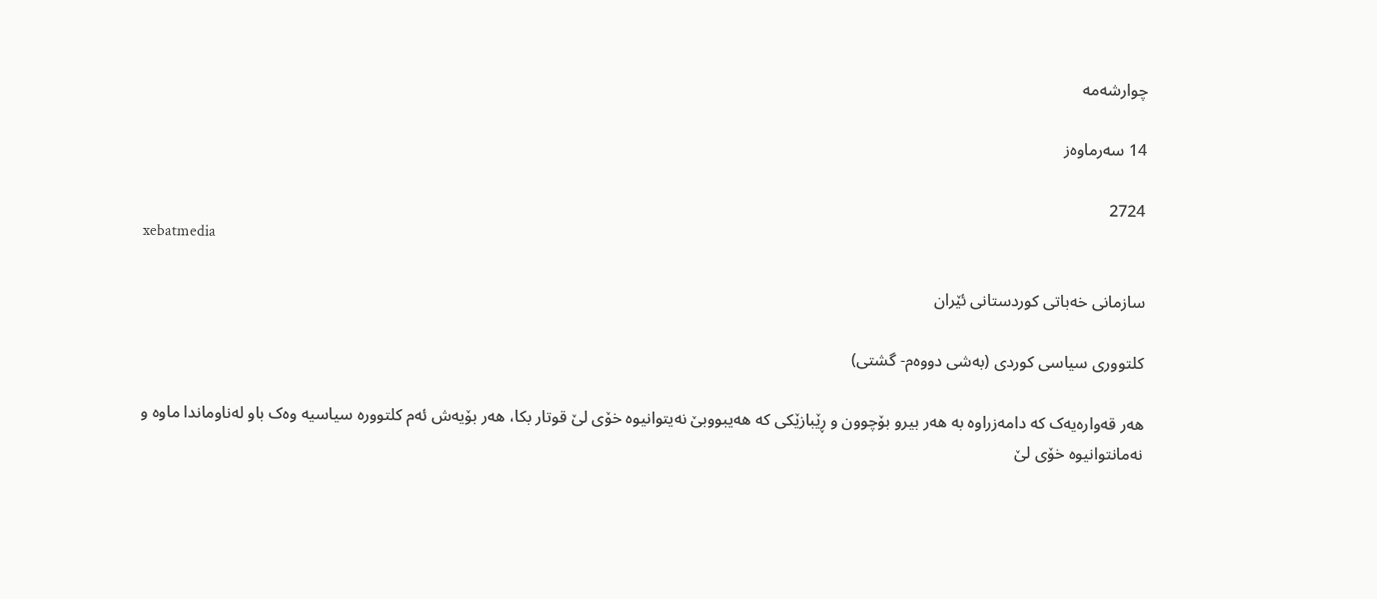چوارشه‌مه‌

14 سه‌رماوه‌ز

2724
xebatmedia

سازمانی خه‌باتی کوردستانی ئێران

کلتووری سیاسی کوردی (به‌شی دووه‌م- گشتی)

هه‌‌‌ر قه‌‌‌واره‌‌‌یه‌‌‌‌ک که‌‌‌ دامه‌‌‌زراوه‌‌‌ به‌‌‌ هه‌‌‌ر بیرو بۆچوون و ڕێبازێکی که‌‌‌ هه‌‌‌یبووبێ نه‌‌‌یتوانیوه‌‌‌ خۆی لێ قوتار بکا، هه‌‌‌ر بۆیه‌‌‌ش ئه‌‌‌م کلتووره‌‌‌ سیاسیه‌‌‌ وه‌‌‌ک باو له‌‌‌ناوماندا ماوه‌‌‌ و نه‌‌‌مانتوانیوه‌‌‌ خۆی لێ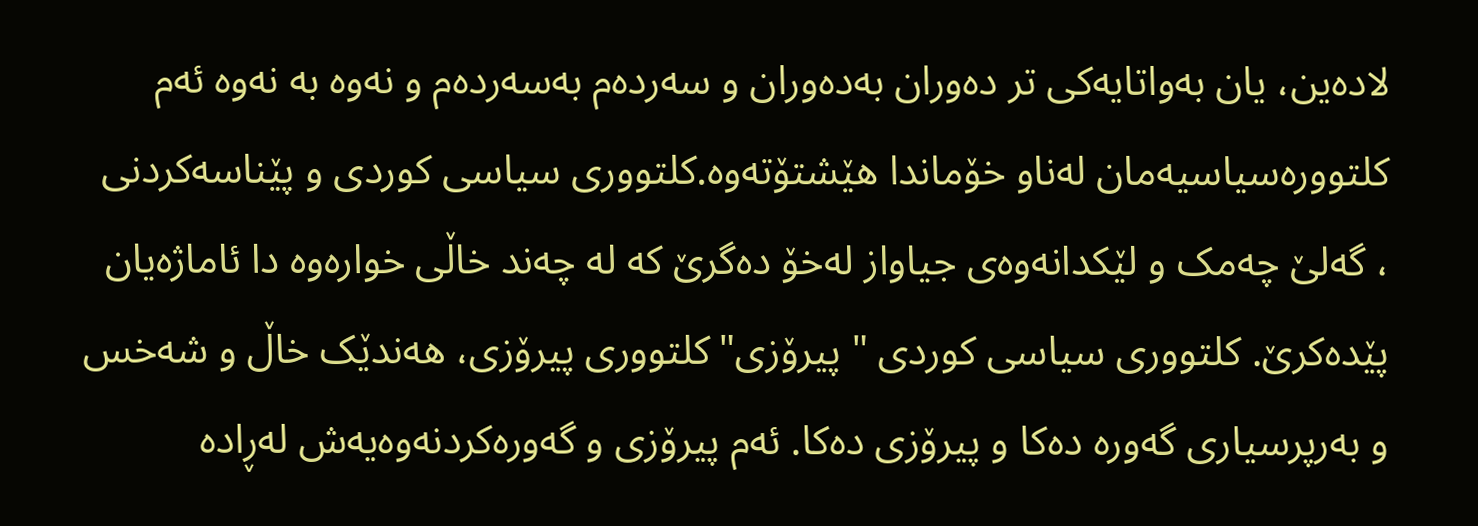لاده‌‌‌ین، یان به‌‌‌واتایه‌‌‌کی تر ده‌‌‌وران به‌‌‌ده‌‌‌وران و سه‌‌‌رده‌‌‌م به‌‌‌سه‌‌‌رده‌‌‌م و نه‌‌‌وه‌‌‌ به‌‌‌ نه‌‌‌وه‌‌‌ ئه‌‌‌م کلتووره‌‌‌سیاسیه‌‌‌مان له‌‌‌ناو خۆماندا هێشتۆته‌‌‌وه‌‌‌.کلتووری سیاسی کوردی و پێناسه‌‌‌کردنی ، گه‌‌‌لێ چه‌‌‌مک و لێکدانه‌‌‌وه‌‌‌ی جیاواز له‌‌‌خۆ ده‌‌‌گرێ که‌‌‌ له ‌چه‌‌‌ند خاڵی خواره‌‌‌وه‌‌‌ دا ئاماژه‌‌‌یان پێده‌‌‌کرێ. کلتووری سیاسی کوردی " پیرۆزی"کلتووری پیرۆزی، هه‌‌‌ندێک خاڵ و شه‌‌‌خس و به‌‌‌رپرسیاری گه‌‌‌وره‌‌‌ ده‌‌‌کا و پیرۆزی ده‌‌‌کا. ئه‌‌‌م پیرۆزی و گه‌‌‌وره‌‌‌کردنه‌‌‌وه‌‌‌یه‌‌‌ش له‌‌‌ڕاده‌‌‌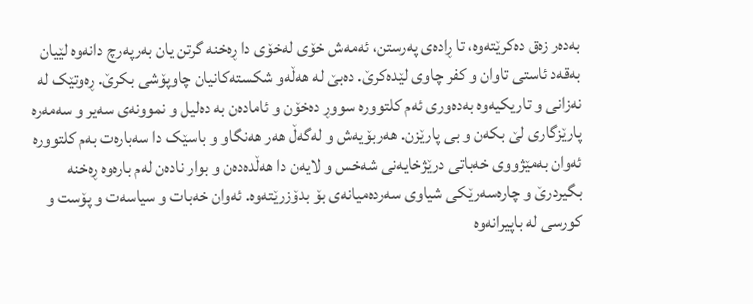به‌‌‌ده‌‌‌ر زه‌‌‌ق ده‌‌‌کرێته‌‌‌وه‌‌‌، تا ڕاده‌‌‌ی په‌‌‌رستن، ئه‌‌‌مه‌‌‌ش خۆی له‌‌‌خۆی دا ڕه‌‌‌خنه‌‌‌ گرتن یان به‌‌‌رپه‌‌‌رچ دانه‌‌‌وه‌‌‌ لێیان به‌‌‌قه‌‌‌د ئاستی تاوان و کفر چاوی لێده‌‌‌کرێ. ده‌‌‌بێ له ‌هه‌‌‌ڵه‌‌‌و شکسته‌‌‌کانیان چاوپۆشی بکرێ. ڕه‌‌‌وتێک له‌‌‌ نه‌‌‌زانی و تاریکیه‌‌‌وه‌‌‌ به‌‌‌ده‌‌‌وری ئه‌‌‌م کلتووره‌‌‌ سووڕ ده‌‌‌خۆن و ئاماده‌‌‌ن به‌‌‌ ده‌‌‌لیل و نموونه‌‌‌ی سه‌‌‌یر و سه‌‌‌مه‌‌‌ره‌‌‌ پارێزگاری لێ بکه‌‌‌ن و بی پارێزن. هه‌‌‌ربۆیه‌‌‌ش و له‌‌‌گه‌‌‌ڵ هه‌‌‌ر هه‌‌‌نگاو و باسێک دا سه‌‌‌باره‌‌‌ت به‌‌‌م کلتووره‌‌‌ ئه‌‌‌وان به‌‌‌مێژووی خه‌‌‌باتی درێژخایه‌‌‌نی شه‌‌‌خس و لایه‌‌‌ن دا هه‌‌‌ڵده‌‌‌ده‌‌‌ن و بوار ناده‌‌‌ن له‌‌‌م باره‌‌‌وه‌‌‌ ڕه‌‌‌خنه‌‌‌ بگیردرێ و چاره‌‌‌سه‌‌‌رێکی شیاوی سه‌‌‌رده‌‌‌میانه‌‌‌ی بۆ بدۆزرێته‌‌‌وه‌‌‌. ئه‌‌‌وان خه‌‌‌بات و سیاسه‌‌‌ت و پۆست و کورسی له‌‌‌ باپیرانه‌‌‌وه‌‌‌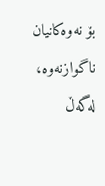بۆ نه‌‌‌وه‌‌‌کانیان ناگوازنه‌‌‌وه‌‌‌، له‌‌‌گه‌‌‌ڵ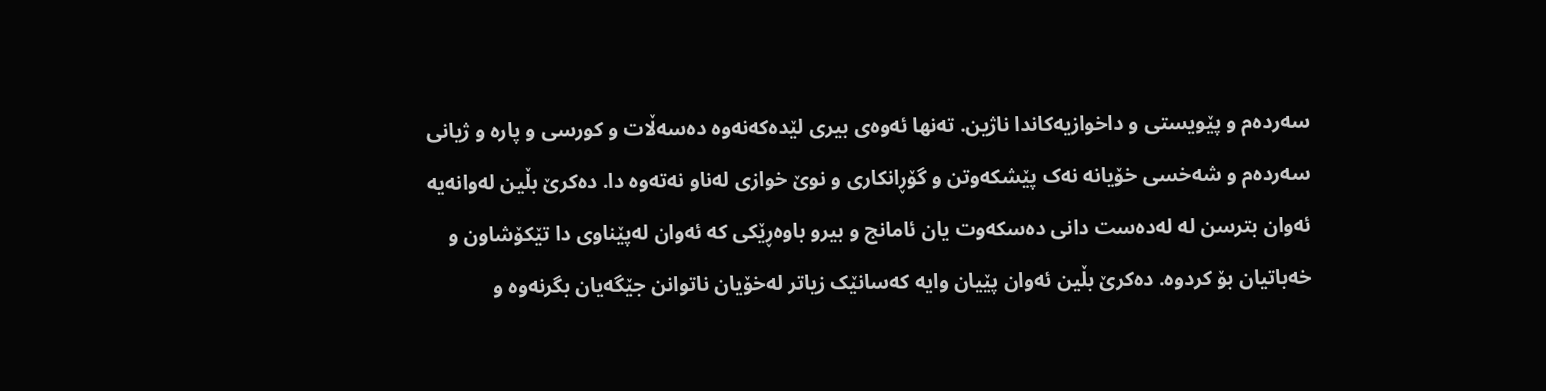سه‌‌‌رده‌‌‌م و پێویستی و داخوازیه‌‌‌کاندا ناژین. ته‌‌‌نها ئه‌‌‌وه‌‌‌ی بیری لێده‌‌‌که‌‌‌نه‌‌‌وه‌‌‌ ده‌‌‌سه‌‌‌ڵات و کورسی و پاره‌‌‌ و ژیانی سه‌‌‌رده‌‌‌م و شه‌‌‌خسی خۆیانه‌‌‌ نه‌‌‌ک پێشکه‌‌‌وتن و گۆڕانکاری و نوێ خوازی له‌‌‌ناو نه‌‌‌ته‌‌‌وه‌‌‌ دا. ده‌‌‌کرێ بڵین له‌‌‌وانه‌‌‌یه‌‌‌ ئه‌‌‌وان بترسن له‌‌‌ له‌‌‌ده‌‌‌ست دانی ده‌‌‌سکه‌‌‌وت یان ئامانج و بیرو باوه‌‌‌ڕێکی که‌‌‌ ئه‌‌‌وان له‌‌‌پێناوی دا تێکۆشاون و خه‌‌‌باتیان بۆ کردوه‌‌‌. ده‌‌‌کرێ بڵین ئه‌‌‌وان پێیان وایه‌‌‌ که‌‌‌سانێک زیاتر له‌‌‌خۆیان ناتوانن جێگه‌‌‌یان بگرنه‌‌‌وه‌‌‌‌ و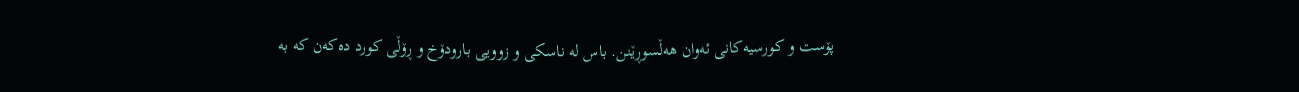پۆست و کورسیه‌‌‌کانی ئه‌‌‌وان هه‌‌‌ڵسوڕێنن. باس له‌‌‌ ناسکی و زوویی بارودۆخ و ڕۆڵی کورد ده‌‌‌که‌‌‌ن که‌‌‌ به‌‌‌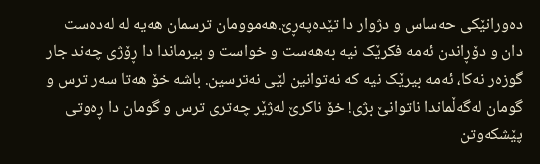ده‌‌‌ورانێکی حه‌‌‌ساس و دژوار دا تێده‌‌‌په‌‌‌ڕێ.هه‌‌‌موومان ترسمان هه‌‌‌یه‌‌‌ له‌‌‌ له‌‌‌ده‌‌‌ست دان و دۆڕاندن ئه‌‌‌مه‌‌‌ فکرێک نیه‌‌‌ به‌‌‌هه‌‌‌ست و خواست و بیرماندا دا ڕۆژی چه‌‌‌ند جار گوزه‌‌‌ر نه‌‌‌کا، ئه‌‌‌مه‌‌‌ بیرێک نیه‌‌‌ که‌‌‌ نه‌‌‌توانین لێی نه‌‌‌ترسین. باشه‌‌‌ خۆ هه‌‌‌تا سه‌‌‌ر ترس و گومان له‌‌‌گه‌‌‌ڵماندا ناتوانێ بژی! خۆ ناکرێ له‌‌‌ژێر چه‌‌‌تری ترس و گومان دا ڕه‌‌‌وتی پێشکه‌‌‌وتن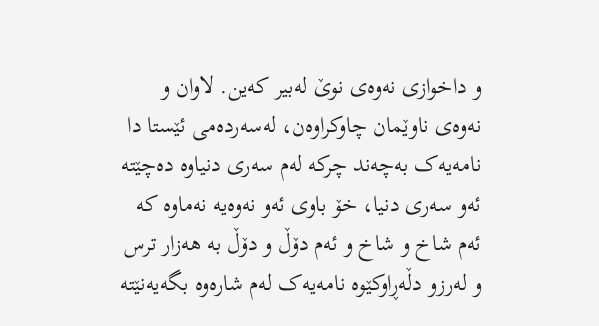و داخوازی نه‌‌‌وه‌‌‌ی نوێ له‌‌‌بیر که‌‌‌ین. لاوان و نه‌‌‌وه‌‌‌ی ناوێمان چاوکراوه‌‌‌ن، له‌‌‌سه‌‌‌رده‌‌‌می ئێستا دا نامه‌‌‌یه‌‌‌ک به‌‌‌چه‌‌‌ند چرکه‌‌‌ له‌‌‌م سه‌‌‌ری دنیاوه‌‌‌ ده‌‌‌چێته‌‌‌ ئه‌‌‌و سه‌‌‌ری دنیا، خۆ باوی ئه‌‌‌و نه‌‌‌وه‌‌‌یه‌‌‌ نه‌‌‌ماوه‌‌‌ که‌‌‌ ئه‌‌‌م شاخ و شاخ و ئه‌‌‌م دۆڵ و دۆڵ به‌‌‌ هه‌‌‌زار ترس و له‌‌‌رزو دڵه‌‌‌ڕاوکێوه‌‌‌ نامه‌‌‌یه‌‌‌ک له‌‌‌م شاره‌‌‌وه‌‌‌ بگه‌‌‌یه‌‌‌نێته‌‌‌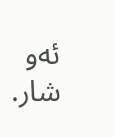ئه‌‌‌و شار.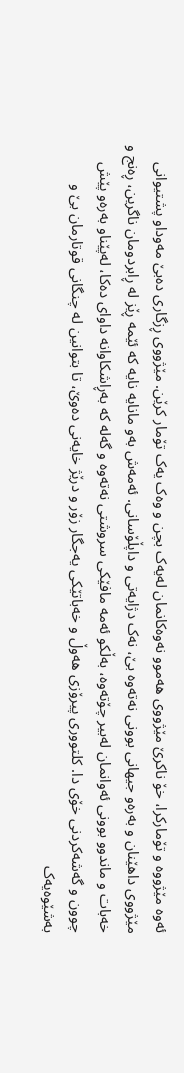ئه‌‌‌وه‌‌‌ مێژووه‌‌‌ و تۆمارکرا، خۆ ناکرێ مێژووی هه‌‌‌موو نه‌‌‌وه‌‌‌کانمان له‌‌‌یه‌‌‌ک بچن و وه‌‌‌ک یه‌‌‌ک تۆمار کرێن. مێژووی ڕزگاری ده‌‌‌بێ مه‌‌‌وداو پشتیوانی مێژووی داهێنان و به‌‌‌ره‌‌‌و جیهانی بوونی نه‌‌‌ته‌‌‌وه‌‌‌ بێ، نه‌‌‌ک دژایه‌‌‌تی و داپڵۆسانی. ئه‌‌‌مه‌‌‌ش به‌‌‌و مانایه‌‌‌ نایه‌‌‌ که‌‌‌ ئێمه‌‌‌ ڕێز له‌‌‌ ڕابردومان ناگرین، ڕه‌‌‌نج و خه‌‌‌بات و ماندوو بوونی ئه‌‌‌وانمان له‌‌‌بیر چۆته‌‌‌وه‌‌‌، به‌‌‌ڵکو ئه‌‌‌مه‌‌‌ مافێکی سروشتی نه‌‌‌ته‌‌‌وه‌‌‌ و گه‌‌‌له‌‌‌ که‌‌‌ به‌‌‌ڕاشکاوانه داوای ده‌‌‌کا،‌ له‌‌‌پێناو به‌‌‌ره‌‌‌و پێش چوون و گه‌‌‌شه‌‌‌کردنی خۆی دا. کلتووری پیرۆزی هه‌‌‌وڵ و خه‌‌‌باتێکی یه‌‌‌جگار زۆر و درێژ خایه‌‌‌نی ده‌‌‌وێ، تا بتوانین له‌‌‌ چنگانی قوتارمان بێ و به‌‌‌شێوه‌‌‌یه‌‌‌ک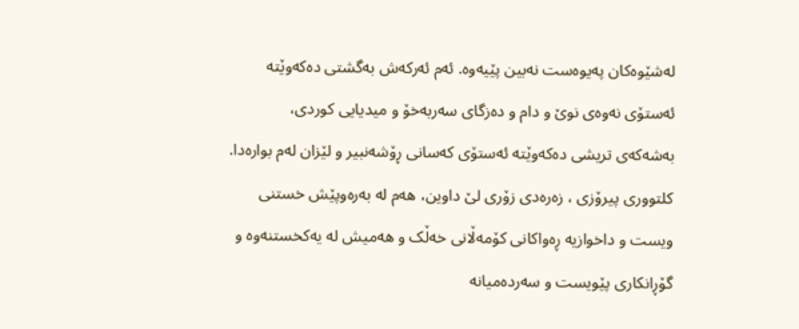له‌‌‌شێوه‌‌‌کان په‌‌‌یوه‌‌‌ست نه‌‌‌بین پێیه‌‌‌وه‌‌‌. ئه‌‌‌م ئه‌‌‌رکه‌‌‌ش به‌‌‌گشتی ده‌‌‌که‌‌‌وێته‌‌‌ ئه‌‌‌ستۆی نه‌‌‌وه‌‌‌ی نوێ و دام و ده‌‌‌زگای سه‌‌‌ربه‌‌‌خۆ و میدیایی کوردی، به‌‌‌شه‌‌‌که‌‌‌ی تریشی ده‌‌‌که‌‌‌وێته‌‌‌ ئه‌‌‌ستۆی که‌‌‌سانی ڕۆشه‌‌‌نبیر و لێزان له‌‌‌م بواره‌‌‌دا. کلتووری پیرۆزی ، زه‌‌‌ره‌‌‌دی زۆری لێ داوین، هه‌‌‌م له‌‌‌ به‌‌‌ره‌‌‌وپێش خستنی ویست و داخوازیه ڕه‌‌‌واکانی کۆمه‌‌‌ڵانی خه‌‌‌ڵک و هه‌‌‌میش له‌‌‌ یه‌‌‌کخستنه‌‌‌وه‌‌‌ و گۆڕانکاری پێویست و سه‌‌‌رده‌‌‌میانه‌‌‌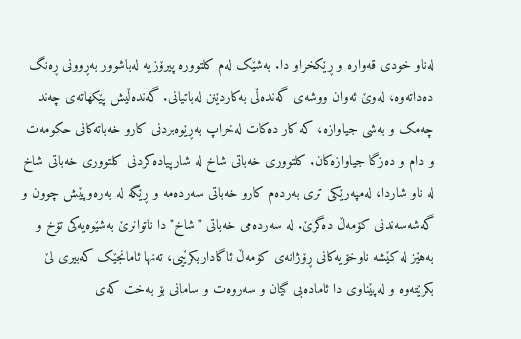له‌‌‌ناو خودی قه‌‌‌واره‌‌‌ و ڕێکخراو دا. به‌‌‌شێک له‌‌‌م کلتووره‌‌‌ پیرۆزیه‌‌‌ له‌‌‌باشوور به‌‌‌ڕوونی ڕه‌‌‌نگ ده‌‌‌داته‌‌‌وه‌‌‌، له‌‌‌وێ ئه‌‌‌وان ووشه‌‌‌ی گه‌‌‌نده‌‌‌ڵی به‌‌‌کاردێنن له‌‌‌باتیانی. گه‌‌‌نده‌‌‌ڵیش پێکهاته‌‌‌ی چه‌‌‌ند چه‌‌‌مک و به‌‌‌شی جیاوازه‌‌‌، که‌‌‌ کار ده‌‌‌کات له‌‌‌خراپ به‌‌‌ڕێوه‌‌‌بردنی کارو خه‌‌‌باته‌‌‌کانی حکومه‌‌‌ت و دام و ده‌‌‌زگا جیاوازه‌‌‌کان. کلتووری خه‌‌‌باتی شاخ له ‌شارپیاده‌‌‌کردنی کلتووری خه‌‌‌باتی شاخ له‌‌‌ ناو شاردا، له‌‌‌مپه‌‌‌رێکی تری به‌‌‌رده‌‌‌م کارو خه‌‌‌باتی سه‌‌‌رده‌‌‌مه‌‌‌ و ڕێگه‌‌‌ له‌‌‌ به‌‌‌ره‌‌‌وپێش چوون و گه‌‌‌شه‌‌‌سه‌‌‌ندنی کۆمه‌‌‌ڵ ده‌‌‌گرێ. له‌‌‌ سه‌‌‌رده‌‌‌می خه‌‌‌باتی "شاخ" دا ناتوانرێ به‌‌‌شێوه‌‌‌یه‌‌‌کی تۆخ و به‌‌‌هێز له کێشه‌‌‌ ناوخۆیه‌‌‌کانی ڕۆژانه‌‌‌ی کۆمه‌‌‌ڵ ئاگاداربکرێیی، ته‌‌‌نها ئامانجێک که‌‌‌بیری لێ بکرێته‌‌‌وه‌‌‌ و له‌‌‌پێناوی دا ئاماده‌‌‌بی گیان و سه‌‌‌روه‌‌‌ت و سامانی بۆ به‌‌‌خت که‌‌‌ی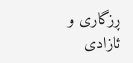ڕزگاری و ئازادی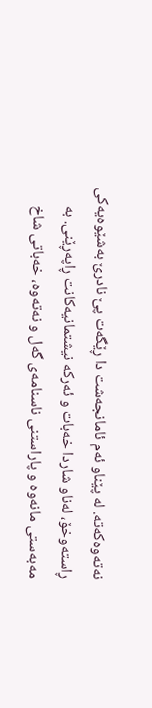نه‌‌‌ته‌‌‌وه‌‌‌که‌‌‌ته‌‌‌. له‌‌‌ پێناو ئه‌‌‌م ئامانجه‌‌‌شت دا ڕێگه‌‌‌ت پێ نادرێ به‌‌‌شێوه‌‌‌یه‌‌‌کی ڕاسته‌‌‌وخۆ، له‌‌‌ناو شاردا خه‌‌‌بات و ئه‌‌‌رکه‌‌‌ نیشتمانیه‌‌‌کانت ڕاپه‌‌‌ڕێنی. به‌‌‌ مه‌‌‌به‌‌‌ستی مانه‌‌‌وه‌‌‌ و پاراستنی ناسنامه‌‌‌ی گه‌‌‌ل و نه‌‌‌ته‌‌‌وه‌‌‌، خه‌‌‌باتی شاخ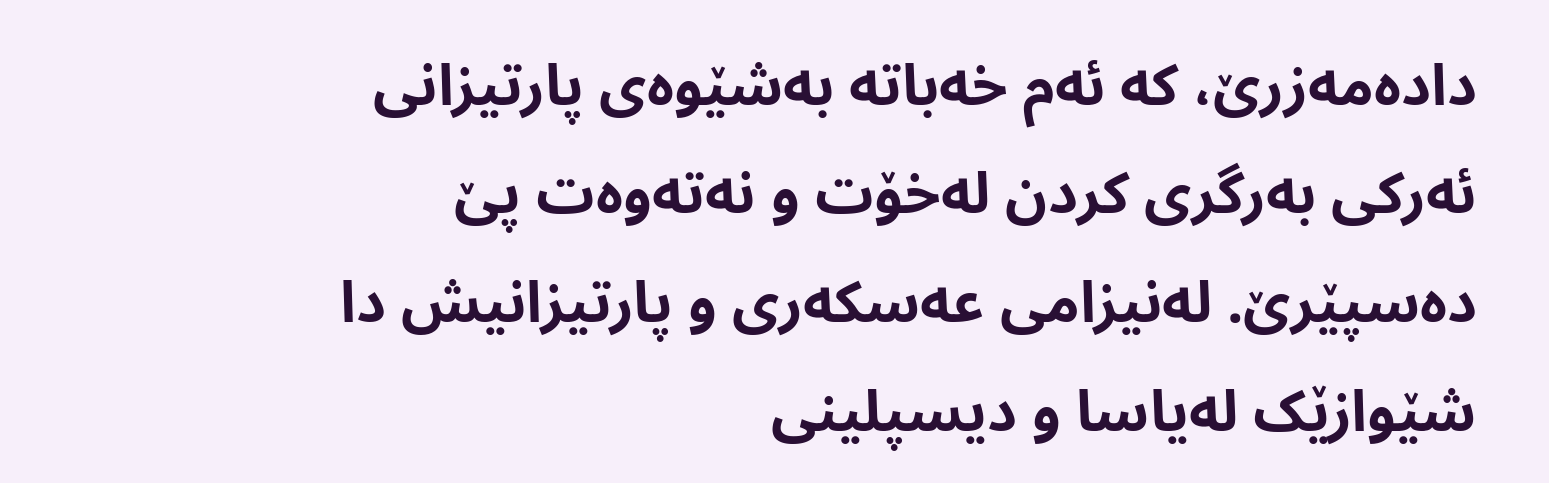داده‌‌‌مه‌‌‌زرێ، که‌‌‌ ئه‌‌‌م خه‌‌‌باته‌‌‌ به‌‌‌شێوه‌‌‌ی پارتیزانی ئه‌‌‌رکی به‌‌‌رگری کردن له‌‌‌خۆت و نه‌‌‌ته‌‌‌وه‌‌‌ت پێ ده‌‌‌سپێرێ. له‌‌‌نیزامی عه‌‌‌سکه‌‌‌ری و پارتیزانیش دا شێوازێک له‌‌‌یاسا و دیسپلینی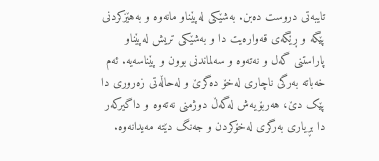تایبه‌‌‌تی دروست ده‌‌‌بن. به‌‌‌شێکی له‌‌‌پێناو مانه‌‌‌وه‌‌‌ و به‌‌‌هێزکردنی پێگه‌‌‌ و ڕێگه‌‌‌ی قه‌‌‌واره‌‌‌یت دا و به‌‌‌شێکی تریش له‌‌‌پێناو پاراستنی گه‌‌‌ل و نه‌‌‌ته‌‌‌وه‌‌‌ و سه‌‌‌لماندنی بوون و پێناسه‌‌‌یه‌‌‌. ئه‌‌‌م خه‌‌‌باته‌‌‌ به‌‌‌رگی ناچاری له‌‌‌خۆ ده‌‌‌گرێ و له‌‌‌حاڵه‌‌‌تی زه‌‌‌روری دا پێک دێ، هه‌‌‌ربۆیه‌‌‌ش له‌‌‌گه‌‌‌ڵ دوژمنی نه‌‌‌ته‌‌‌وه‌‌‌ و داگیرکه‌‌‌ر دا بڕیاری به‌‌‌رگری له‌‌‌خۆکردن و جه‌‌‌نگ دێته‌‌‌ مه‌‌‌یدانه‌‌‌وه‌‌‌.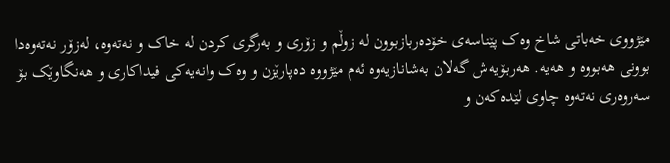مێژووی خه‌‌‌باتی شاخ وه‌‌‌ک پێناسه‌‌‌ی خۆده‌‌‌ربازبوون له‌‌‌ زوڵم و زۆری و به‌‌‌رگری کردن له‌‌‌ خاک و نه‌‌‌ته‌‌‌وه‌‌‌، له‌‌‌زۆر نه‌‌‌ته‌‌‌وه‌‌‌دا بوونی هه‌‌‌بووه‌‌‌ و هه‌‌‌یه‌‌‌. هه‌‌‌ربۆیه‌‌‌ش گه‌‌‌لان به‌‌‌شانازیه‌‌‌وه‌‌‌ ئه‌‌‌م مێژووه‌‌‌ ده‌‌‌پارێزن و وه‌‌‌ک وانه‌‌‌یه‌‌‌کی فیداکاری و هه‌‌‌نگاوێک بۆ سه‌‌‌روه‌‌‌ری نه‌‌‌ته‌‌‌وه‌‌‌ چاوی لێده‌‌‌که‌‌‌ن و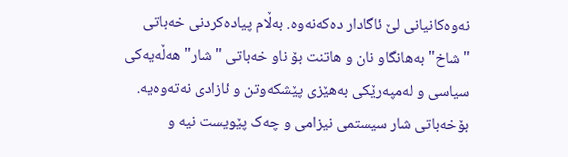نه‌‌‌وه‌‌‌کانیانی لێ ئاگادار ده‌‌‌که‌‌‌نه‌‌‌وه‌‌‌. به‌‌‌ڵام پیاده‌‌‌کردنی خه‌‌‌باتی "شاخ" به‌‌‌هانگاو نان و هاتنت بۆ ناو خه‌‌‌باتی "شار" هه‌‌‌ڵه‌‌‌یه‌‌‌کی سیاسی و له‌‌‌مپه‌‌‌رێکی به‌‌‌هێزی پێشکه‌‌‌وتن و ئازادی نه‌‌‌ته‌‌‌وه‌‌‌یه‌‌‌. بۆخه‌‌‌باتی شار سیستمی نیزامی و چه‌‌‌ک پێویست نیه و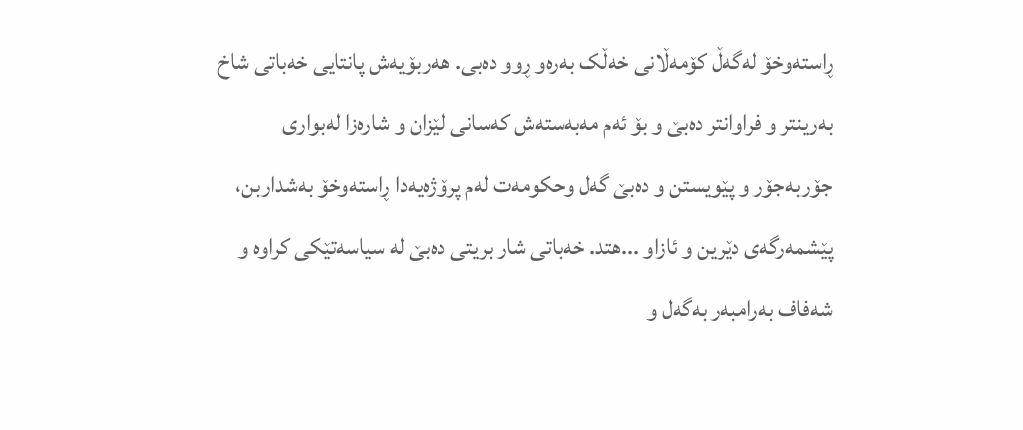ڕاسته‌‌‌وخۆ له‌‌‌گه‌‌‌ڵ کۆمه‌‌‌ڵانی خه‌‌‌ڵک به‌‌‌ره‌‌‌و ڕوو ده‌‌‌بی. هه‌‌‌ربۆیه‌‌‌ش پانتایی خه‌‌‌باتی شاخ به‌‌‌رینتر و فراوانتر ده‌‌‌بێ و بۆ ئه‌‌‌م مه‌‌‌به‌‌‌سته‌‌‌ش که‌‌‌سانی لێزان و شاره‌‌‌زا له‌‌‌بواری جۆربه‌‌‌جۆر و پێویستن و ده‌‌‌بێ گه‌‌‌ل وحکومه‌‌‌ت له‌‌‌م پرۆژه‌‌‌یه‌‌‌دا ڕاسته‌‌‌وخۆ به‌‌‌شداربن، پێشمه‌‌‌رگه‌‌‌ی دێرین و ئازاو ...هتد. خه‌‌‌باتی شار بریتی ده‌‌‌بێ له‌‌‌ سیاسه‌‌‌تێکی کراوه‌‌‌ و شه‌‌‌فاف به‌‌‌رامبه‌‌‌ر به‌‌‌گه‌‌‌ل و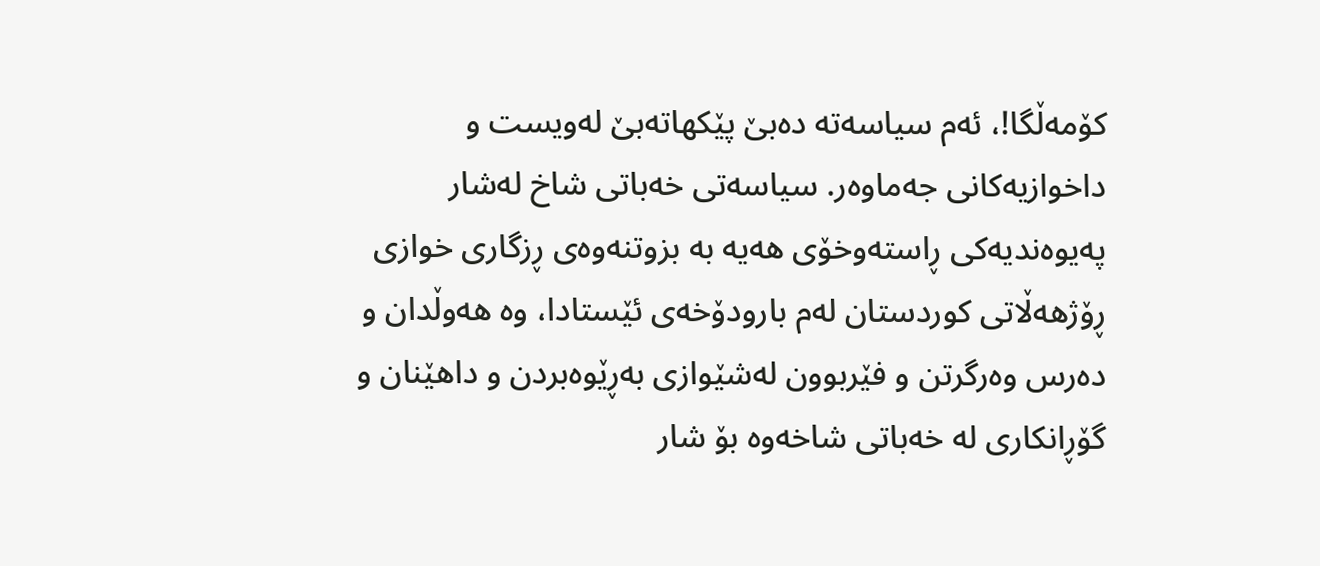کۆمه‌‌‌ڵگا!، ئه‌‌‌م سیاسه‌‌‌ته‌‌‌ ده‌‌‌بێ پێکهاته‌‌‌بێ له‌‌‌ویست و داخوازیه‌‌‌کانی جه‌‌‌ماوه‌‌‌ر. سیاسه‌‌‌تی خه‌‌‌باتی شاخ له‌‌‌شار په‌‌‌یوه‌‌‌ندیه‌‌‌کی ڕاسته‌‌‌وخۆی هه‌‌‌یه‌‌‌ به‌‌‌ بزوتنه‌‌‌وه‌‌‌ی ڕزگاری خوازی ڕۆژهه‌‌‌ڵاتی کوردستان له‌‌‌م بارودۆخه‌‌‌ی ئێستادا، وه‌‌‌ هه‌‌‌وڵدان و ده‌‌‌رس وه‌‌‌رگرتن و فێربوون له‌‌‌شێوازی به‌‌‌ڕێوه‌‌‌بردن و داهێنان و گۆڕانکاری له‌‌‌ خه‌‌‌باتی شاخه‌‌‌وه‌‌‌ بۆ شار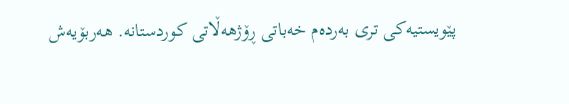پێویستیه‌‌‌کی تری به‌‌‌رده‌‌‌م خه‌‌‌باتی ڕۆژهه‌‌‌ڵاتی کوردستانه‌‌‌. هه‌‌‌ربۆیه‌‌‌ش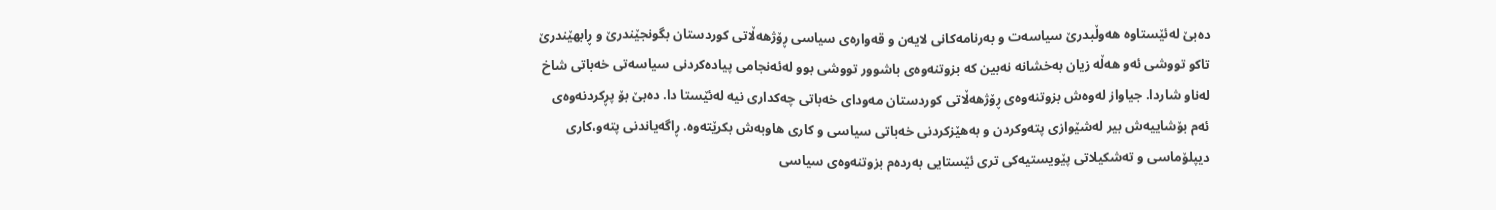ده‌‌‌بێ له‌‌‌ئێستاوه‌‌‌ هه‌‌‌وڵبدرێ سیاسه‌‌‌ت و به‌‌‌رنامه‌‌‌کانی لایه‌‌‌ن و قه‌‌‌واره‌‌‌ی سیاسی ڕۆژهه‌‌‌ڵاتی کوردستان بگونجێندرێ و ڕابهێندرێ تاکو تووشی ئه‌‌‌و هه‌‌‌ڵه‌‌‌ زیان به‌‌‌خشانه‌‌‌ نه‌‌‌بین که‌‌‌ بزوتنه‌‌‌وه‌‌‌ی باشوور تووشی بوو له‌‌‌ئه‌‌‌نجامی پیاده‌‌‌کردنی سیاسه‌‌‌تی خه‌‌‌باتی شاخ له‌‌‌ناو شاردا. جیاواز له‌‌‌وه‌‌‌ش بزوتنه‌‌‌وه‌‌‌ی ڕۆژهه‌‌‌ڵاتی کوردستان مه‌‌‌ودای خه‌‌‌باتی چه‌‌‌کداری نیه‌‌‌ له‌‌‌ئێستا دا. ده‌‌‌بێ بۆ پڕکردنه‌‌‌وه‌‌‌ی ئه‌‌‌م بۆشاییه‌‌‌ش بیر له‌‌‌شێوازی پته‌‌‌وکردن و به‌‌‌هێزکردنی خه‌‌‌باتی سیاسی و کاری هاوبه‌‌‌ش بکرێته‌‌‌وه‌‌‌. ڕاگه‌‌‌یاندنی پته‌‌‌و،کاری دیپلۆماسی و ته‌‌‌شکیلاتی پێویستیه‌‌‌کی تری ئێستایی به‌‌‌رده‌‌‌م بزوتنه‌‌‌وه‌‌‌ی سیاسی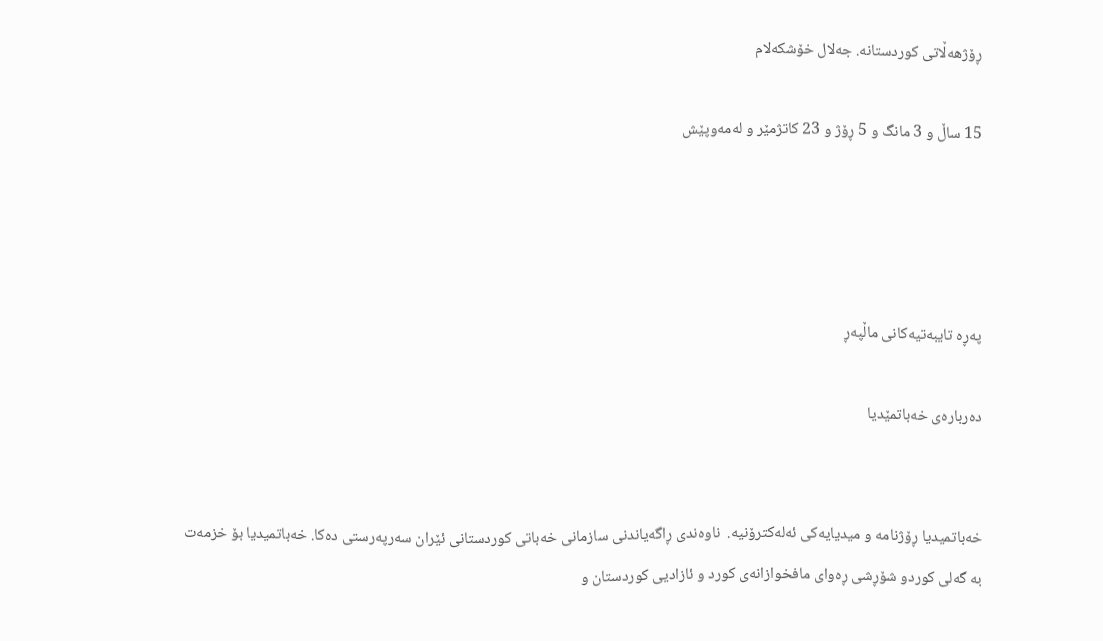ڕۆژهه‌‌‌ڵاتی کوردستانه‌‌‌. جه‌‌‌لال خۆشکه‌‌‌لام

15 ساڵ و 3 مانگ و 5 ڕۆژ و 23 کاتژمێر و له‌مه‌وپێش‌




په‌ڕه‌ تایبه‌تیه‌کانی ماڵپه‌ڕ

ده‌رباره‌ی خه‌باتمێدیا


خه‌باتمیدیا ڕۆژنامه‌ و میدیایه‌کی ئه‌له‌کترۆنیه‌.  ناوه‌ندی ڕاگه‌یاندنی سازمانی خه‌باتی کوردستانی ئێران سەرپەرستی دەکا. خەباتمیدیا بۆ خزمەت بە گەلی کوردو شۆڕشی ڕەوای مافخوازانەی کورد و ئازادیی کوردستان و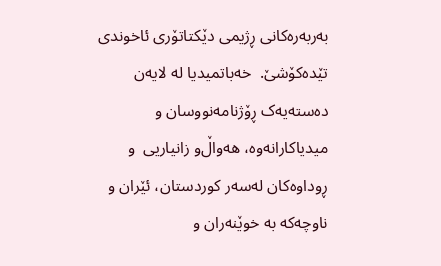بەربەرەکانی ڕژیمی دێکتاتۆری ئاخوندی تێدەکۆشێ.  خەباتمیدیا لە لایەن دەستەیەک ڕۆژنامه‌نووسان و میدیاکارانه‌وه‌، هه‌واڵ‌و زانیاریی  و ڕوداوه‌کان له‌سه‌ر کوردستان، ئێران و ناوچه‌که‌ به‌ خوێنەران و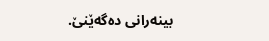بینەرانی دەگەێنێ.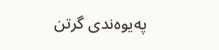په‌یوه‌ندی گرتن